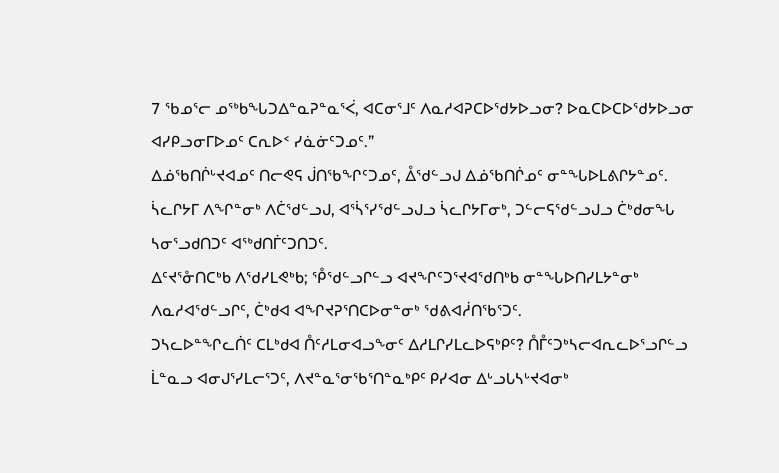7 ᖃᓄᕐᓕ ᓄᖅᑲᖓᑐᐃᓐᓇᕈᓐᓇᕐᐹ, ᐊᑕᓂᕐᒧᑦ ᐱᓇᓱᐊᕈᑕᐅᖁᔭᐅᓗᓂ? ᐅᓇᑕᐅᑕᐅᖁᔭᐅᓗᓂ ᐊᓯᑭᓗᓂᒥᐅᓄᑦ ᑕᕆᐅᑉ ᓯᓈᓃᑦᑐᓄᑦ.”
ᐃᓅᖃᑎᒌᒡᔪᐊᓄᑦ ᑎᓕᕙᕋ ᒎᑎᖃᖏᑦᑐᓄᑦ, ᐂᖁᓪᓗᒍ ᐃᓅᖃᑎᒌᓄᑦ ᓂᓐᖓᐅᒪᕕᒋᔭᓐᓄᑦ. ᓵᓚᒋᔭᒥ ᐱᖏᓐᓂᒃ ᐱᑖᖁᓪᓗᒍ, ᐊᕐᓵᕐᓯᖁᓪᓗᒍᓗ ᓵᓚᒋᔭᒥᓂᒃ, ᑐᓪᓕᕋᖁᓪᓗᒍᓗ ᑖᒃᑯᓂᖓ ᓴᓂᕐᓗᑯᑎᑐᑦ ᐊᖅᑯᑎᒦᑦᑐᑎᑐᑦ.
ᐃᑦᔪᕐᓁᑎᑕᒃᑲ ᐱᖁᓯᒪᕙᒃᑲ; ᕾᖁᓪᓗᒋᓪᓗ ᐊᔪᖏᑦᑐᕐᔪᐊᖁᑎᒃᑲ ᓂᓐᖓᐅᑎᓯᒪᔭᓐᓂᒃ ᐱᓇᓱᐊᖁᓪᓗᒋᑦ, ᑖᒃᑯᐊ ᐊᖏᔪᕈᕐᑎᑕᐅᓂᓐᓂᒃ ᖁᕕᐊᓲᑎᖃᕐᑐᑦ.
ᑐᓴᓚᐅᓐᖏᓚᑏᑦ ᑕᒪᒃᑯᐊ ᑍᑦᓱᒪᓂᐊᓗᖕᓂᑦ ᐃᓱᒪᒋᓯᒪᓚᐅᕋᒃᑭᑦ? ᑍᒤᑦᑐᒃᓴᓕᐊᕆᓚᐅᕐᓗᒋᓪᓗ ᒫᓐᓇᓗ ᐊᓂᒍᕐᓯᒪᓕᕐᑐᑦ, ᐱᔪᓐᓇᕐᓂᖃᕐᑎᓐᓇᒃᑭᑦ ᑭᓯᐊᓂ ᐃᒡᓗᒐᓴᒡᔪᐊᓂᒃ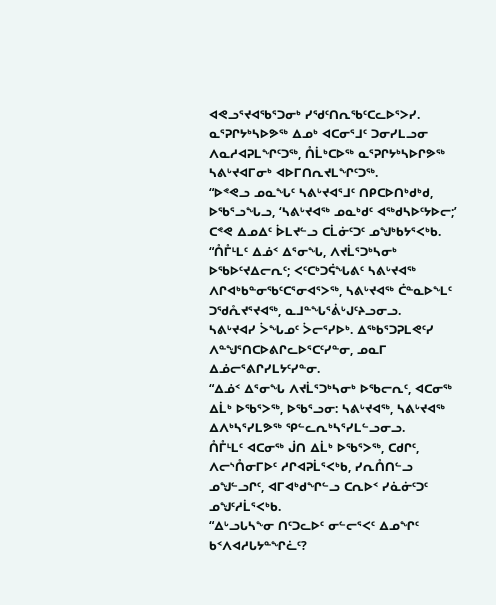ᐊᕙᓗᕐᔪᐊᖃᕐᑐᓂᒃ ᓯᖁᑦᑎᕆᖃᑦᑕᓚᐅᕐᐳᓯ.
ᓇᕐᕈᒋᔭᒃᓴᐅᕗᖅ ᐃᓄᒃ ᐊᑕᓂᕐᒧᑦ ᑐᓂᓯᒪᓗᓂ ᐱᓇᓱᐊᕈᒪᖏᑦᑐᖅ, ᑍᒫᒃᑕᐅᖅ ᓇᕐᕈᒋᔭᒃᓴᐅᒋᕗᖅ ᓴᕕᒡᔪᐊᒥᓂᒃ ᐊᐅᒥᑎᕆᔪᒪᖏᑦᑐᖅ.
“ᐅᕝᕙᓗ ᓄᓇᖓᑦ ᓴᕕᒡᔪᐊᕐᒧᑦ ᑎᑭᑕᐅᑎᒃᑯᒃᑯ, ᐅᖃᕐᓗᖓᓗ, ‘ᓴᕕᒡᔪᐊᖅ ᓄᓇᒃᑯᑦ ᐊᖅᑯᓴᐅᑦᔭᐅᓕ;’ ᑕᕝᕙ ᐃᓄᐃᑦ ᐆᒪᔪᓪᓗ ᑕᒫᓃᑦᑐᑦ ᓄᖑᒃᑲᔭᕐᐸᒃᑲ.
“ᑍᒤᒻᒪᑦ ᐃᓅᑉ ᐃᕐᓂᖓ, ᐱᔪᒫᕐᑐᒃᓴᓂᒃ ᐅᖃᐅᑦᔪᐃᓕᕆᑦ; ᐸᑦᑕᒃᑐᕌᖓᕕᑦ ᓴᕕᒡᔪᐊᖅ ᐱᒋᐊᒃᑲᓐᓂᖃᑦᑕᕐᓂᐊᕐᐳᖅ, ᓴᕕᒡᔪᐊᖅ ᑖᓐᓇᐅᖕᒪᑦ ᑐᖁᕅᔪᕐᔪᐊᖅ, ᓇᒧᓐᖓᕐᕖᒡᒍᑦᔨᓗᓂᓗ.
ᓴᕕᒡᔪᐊᓯ ᐴᖓᓄᑦ ᐴᓕᕐᓯᐅᒃ. ᐃᖅᑲᕐᑐᕈᒪᕙᑦᓯ ᐱᓐᖑᕐᑎᑕᐅᕕᒋᓚᐅᕐᑕᑦᓯᓐᓂ, ᓄᓇᒥ ᐃᓅᓕᕐᕕᒋᓯᒪᔭᑦᓯᓐᓂ.
“ᐃᓅᑉ ᐃᕐᓂᖓ ᐱᔪᒫᕐᑐᒃᓴᓂᒃ ᐅᖃᓕᕆᑦ, ᐊᑕᓂᖅ ᐃᒫᒃ ᐅᖃᕐᐳᖅ, ᐅᖃᕐᓗᓂ: ᓴᕕᒡᔪᐊᖅ, ᓴᕕᒡᔪᐊᖅ ᐃᐱᒃᓴᕐᓯᒪᕗᖅ ᕿᓪᓚᕆᒃᓴᕐᓯᒪᓪᓗᓂᓗ.
ᑍᒤᒻᒪᑦ ᐊᑕᓂᖅ ᒎᑎ ᐃᒫᒃ ᐅᖃᕐᐳᖅ, ᑕᑯᒋᑦ, ᐱᓕᔅᑍᓂᒥᐅᑦ ᓱᒋᐊᕈᒫᕐᐸᒃᑲ, ᓯᕆᑍᑎᓪᓗ ᓄᖑᓪᓗᒋᑦ, ᐊᒥᐊᒃᑯᖏᓪᓗ ᑕᕆᐅᑉ ᓯᓈᓃᑦᑐᑦ ᓄᖑᑦᓱᒫᕐᐸᒃᑲ.
“ᐃᒡᓗᒐᓴᖕᓂ ᑎᑦᑐᓚᐅᑦ ᓂᓪᓕᕐᐸᑦ ᐃᓄᖏᑦ ᑲᑉᐱᐊᓱᒐᔭᓐᖏᓛᑦ?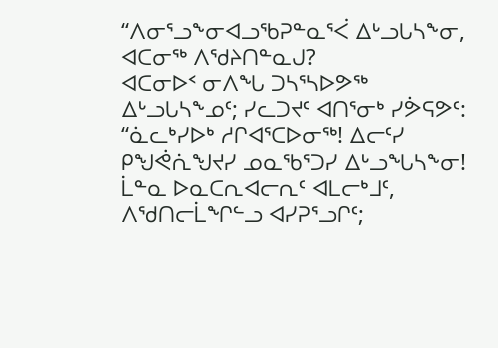“ᐱᓂᕐᓗᖕᓂᐊᓗᖃᕈᓐᓇᕐᐹ ᐃᒡᓗᒐᓴᖕᓂ, ᐊᑕᓂᖅ ᐱᖁᔨᑎᓐᓇᒍ?
ᐊᑕᓂᐅᑉ ᓂᐱᖓ ᑐᓴᕐᓴᐅᕗᖅ ᐃᒡᓗᒐᓴᖕᓄᑦ; ᓯᓚᑐᔪᑦ ᐊᑎᕐᓂᒃ ᓯᕘᕋᕗᑦ: “ᓈᓚᒃᓯᐅᒃ ᓱᒋᐊᕐᑕᐅᓂᖅ! ᐃᓕᑦᓯ ᑭᖑᕚᕇᖑᔪᓯ ᓄᓇᖃᕐᑐᓯ ᐃᒡᓗᖓᓴᖕᓂ!
ᒫᓐᓇ ᐅᓇᑕᕆᐊᓕᕆᑦ ᐊᒪᓕᒃᒧᑦ, ᐱᖁᑎᓕᒫᖏᓪᓗ ᐊᓯᕈᕐᓗᒋᑦ;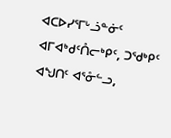ᐊᑕᐅᓯᕐᒥᒡᓘᓐᓃᑦ ᐊᒥᐊᒃᑯᑦᑍᓕᒃᑭᑦ, ᑐᖁᒃᑭᑦ ᐊᖑᑎᑦ ᐊᕐᓁᓪᓗ,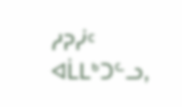ᓱᕈᓰᑦ ᐊᒫᒪᒃᑐᓪᓗ,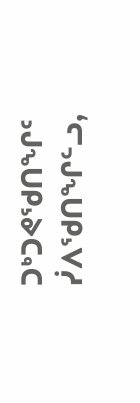ᑐᒃᑐᕙᖁᑎᖏᑦ ᓰᐱᖁᑎᖏᓪᓗ,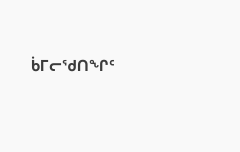ᑳᒥᓕᖁᑎᖏᑦ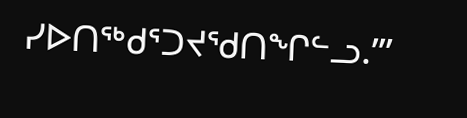ᓯᐅᑎᖅᑯᕐᑐᔪᖁᑎᖏᓪᓗ.’”